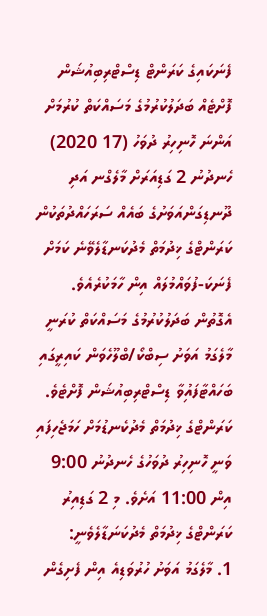ފެނަކައިގެ ކަރަންޓް ޑިސްޓްރިބިއުޝަން ފޮށްޓެއް ބަދަލުކުރުމުގެ މަސައްކަތް ކުރުމަށް އަންނަ ހޮނިހިރު ދުވަހު (17 2020) ހެނދުނު 2 ގަޑިއަރަށް މާލެގްނ އަދި ދޫނޑިގަންއަވަށުގެ ބައެއް ސަރަހައްދުތަކުން ކަރަންޓްގެ ޚިދުމަތް މެދުކަނޑާލެވޭނެ ކަމަށް ފެނަކަ-ފުވައްމުލައް އިން ހާމަކުރެއެވެ.
އެގޮތުން ބަދަލުކުރުމުގެ މަސައްކަތް ކުރަނީ މާލެގަމު އަވަށު ސިބްކޯ/ބްލޫހެވަން ކައިރީގައި ބަހައްޓާފައުިވާ ޑިސްޓްރިބިއުޝަން ފޮށްޓެވެ. ކަރަންޓްގެ ޚިދުމަތް މެދުކެނޑުމަށް ހަމަޖެހިފައި ވަނީ ހޮނިހިރު ދުވަހުގެ ހެނދުނު 9:00 އިން 11:00 އަށެވެ. މި 2 ގަޑިއިރު ކަރަންޓްގެ ޚިދުމަތް މެދުކަނަޑާލެވެނީ:
1. މާލެގަމު އަވަށު ހުރުވަޑިއެ އިން ފެށިގެން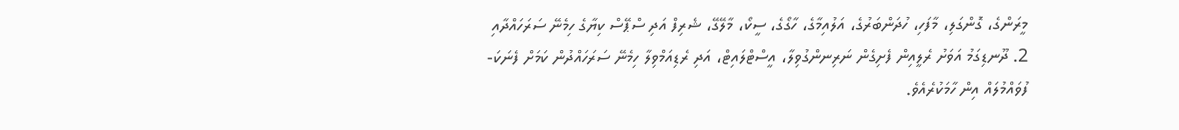މީރަންގެ، ގޮންގަލި، މާފަހި، ހުދަންބަރުގެ، އަލުއިމާގެ، ހާގޯގެ، ސީކޯ، މާލޭގޭ، ޝެރިފް އަދި ސްޕޭސް ކިޔާގެ ހިމެނޭ ސަރަހައްދާއި
2. ދޫނޑިގަމު އަވަށު ރެލީއިން ފެށިގެން ނަރިނންގުވިލާ، އީސްޓްލައިޓް، އަދި ރެޑިއަމްވިލާ ހިމެނޭ ސަރަހައްދުން ކަމަށް ފެނަކަ-ފުވައްމުލައް އިން ހާމަކުރެއެވެ.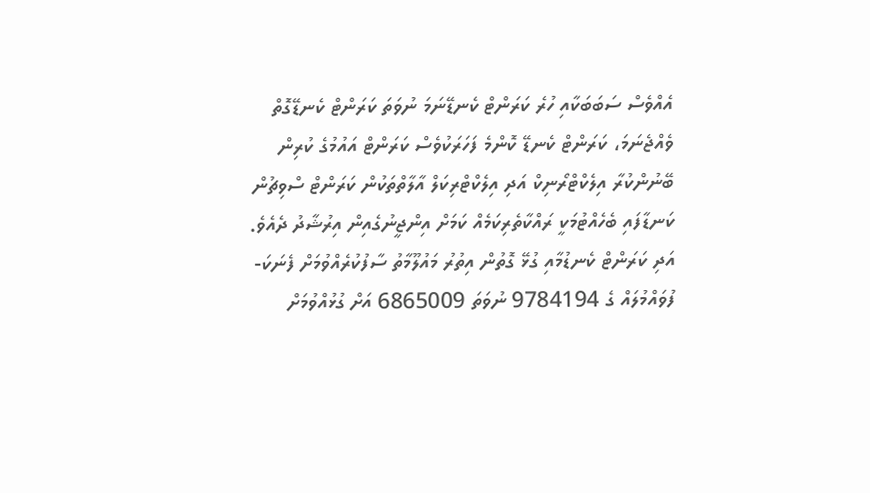އެއްވެސް ސަބަބަކާއި ހުރެ ކަރަންޓް ކެނޑޭނަމަ ނުވަތަ ކަރަންޓް ކެނޑޭގޮތް ވެއްޖެނަމަ، ކަރަންޓް ކެނޑޭ ކޮންމެ ފަހަރަކުވެސް ކަރަންޓް އައުމުގެ ކުރިން ބޭނުންކުރާ އިލެކްޓްރޯނިކް އަދި އިލެކްޓްރިކަލް އާލާތްތަކުން ކަރަންޓް ސްވިޗުން ކަނޑާފައި ބެހެއްޓުމަކީ ރައްކާތެރިކަމެއް ކަމަށް އިންޖީނުގެއިން އިރުޝާދު ދެއެވެ. އަދި ކަރަންޓް ކެނޑުމާއި ގުޅޭ ގޮތުން އިތުރު މައުލޫމާތު ސާފުކުރެއްވުމަށް ފެނަކަ-ފުވައްމުލައް ގެ 9784194 ނުވަތަ 6865009 އަށް ގުޅުއްވުމަށް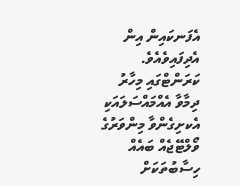އެފަނކައިން އިން އެދިފައިވެއެވެ.
ކަރަންޓްގައި މިހާރު ދިމާވާ އެއްމައްސަލައަކި އެކށިގެންވާ މިންވަރުގެ ވޯލްޓޭޖެއް ބައެއް ހިސާބުތަކަށް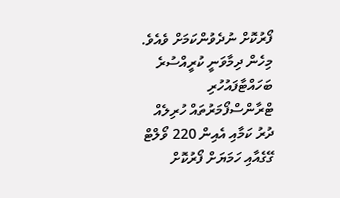ފޯރުކޮށް ނުދެވުންކަމަށް ވެއެވެ. މިހެން ދިމާވަނީ ކުރީއްސުރެ ބަހައްޓާފައުހުރި ޓްރާންސްފޯމަރުތައް ހުރިލެއް ދުރު ކަމާއި އެއިން 220 ވޯލްޓް ގޭގެއާއި ހަމަޔަށް ފޯރުކޮށް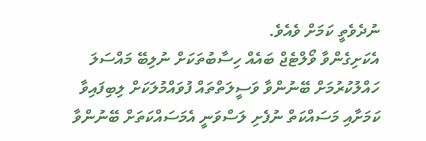ނުދެވެތީ ކަމަށް ވެއެވެ.
އެކަށިގެންވާ ވޯލްޓެޖް ބައެއް ހިސާބުތަކަށް ނުލިބޭ މައްސަލަ ހައްލުކުރުމަށް ބޭނުންވާ ވަސީލަތްތައް ފުވައްމުލަކަށް ލިބިފައިވާ ކަމަށާއި މަސައްކަތް ނުފެށި ލަސްވަނީ އެމަސައްކަތަށް ބޭނުންވާ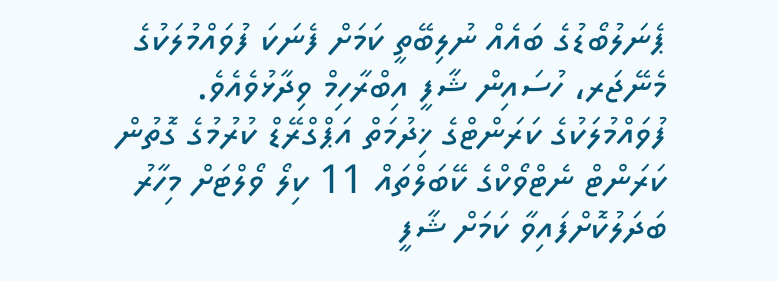ޕެނަލުބޯޑުގެ ބައެއް ނުލިބޭތީ ކަމަށް ފެނަކަ ފުވައްމުލަކުގެ މެނޭޖަރ، ހުސައިން ޝާފީ އިބްރާހިމް ވިދާޅުވެއެވެ.
ފުވައްމުލަކުގެ ކަރަންޓްގެ ޚިދުމަތް އަޕްގްރޭޑް ކުރުމުގެ ގޮތުން ކަރަންޓް ނެޓްވޯކްގެ ކޭބަލްތައް 11 ކިލޯ ވޯލްޓަށް މިހާރު ބަދަލުކޮށްފައިވާ ކަމަށް ޝާފީ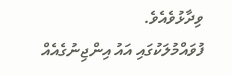ވިދާޅުވެއެވެ.
ފުވައްމުލަކުގައި އައު އިންޖިނުގެއެއް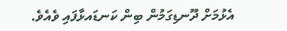އެޅުމަށް ދޫނޑިގަމުން ބިން ކަނޑައޅާފައި ވެއެވެ.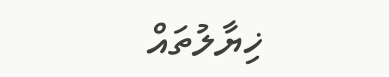ޚިޔާލުތައް